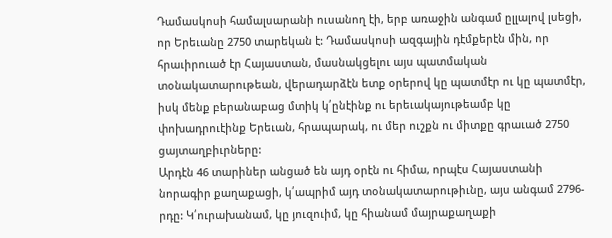Դամասկոսի համալսարանի ուսանող էի, երբ առաջին անգամ ըլլալով լսեցի, որ Երեւանը 2750 տարեկան է: Դամասկոսի ազգային դէմքերէն մին, որ հրաւիրուած էր Հայաստան, մասնակցելու այս պատմական տօնակատարութեան, վերադարձէն ետք օրերով կը պատմէր ու կը պատմէր, իսկ մենք բերանաբաց մտիկ կ՛ընէինք ու երեւակայութեամբ կը փոխադրուէինք Երեւան, հրապարակ, ու մեր ուշքն ու միտքը գրաւած 2750 ցայտաղբիւրները:
Արդէն 46 տարիներ անցած են այդ օրէն ու հիմա, որպէս Հայաստանի նորագիր քաղաքացի, կ՛ապրիմ այդ տօնակատարութիւնը, այս անգամ 2796-րդը: Կ՛ուրախանամ, կը յուզուիմ, կը հիանամ մայրաքաղաքի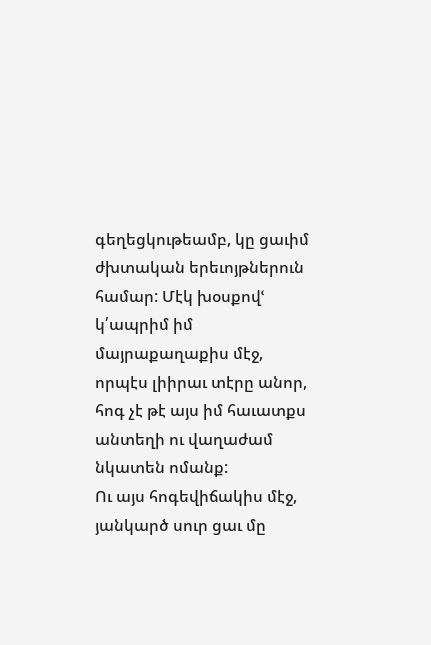գեղեցկութեամբ, կը ցաւիմ ժխտական երեւոյթներուն համար: Մէկ խօսքովՙ կ՛ապրիմ իմ մայրաքաղաքիս մէջ, որպէս լիիրաւ տէրը անոր, հոգ չէ թէ այս իմ հաւատքս անտեղի ու վաղաժամ նկատեն ոմանք:
Ու այս հոգեվիճակիս մէջ, յանկարծ սուր ցաւ մը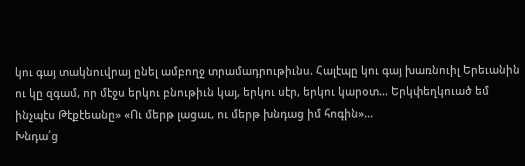կու գայ տակնուվրայ ընել ամբողջ տրամադրութիւնս. Հալէպը կու գայ խառնուիլ Երեւանին ու կը զգամ, որ մէջս երկու բնութիւն կայ, երկու սէր, երկու կարօտ… Երկփեղկուած եմ ինչպէս Թէքէեանը» «Ու մերթ լացաւ, ու մերթ խնդաց իմ հոգին»…
Խնդա՛ց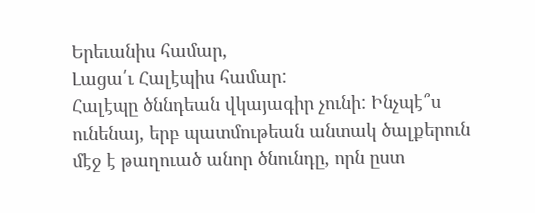Երեւանիս համար,
Լացա՛ւ Հալէպիս համար:
Հալէպը ծննդեան վկայագիր չունի: Ինչպէ՞ս ունենայ, երբ պատմութեան անտակ ծալքերուն մէջ է թաղուած անոր ծնունդը, որն ըստ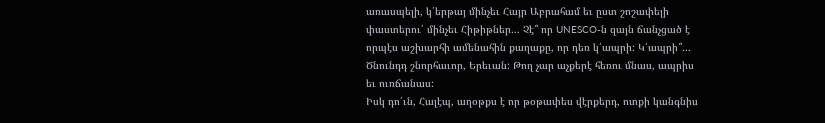առասպելի, կ՛երթայ մինչեւ Հայր Աբրահամ եւ ըստ շոշափելի փաստերու՛ մինչեւ Հիթիթներ… Չէ՞ որ UNESCO-ն զայն ճանչցած է որպէս աշխարհի ամենահին քաղաքը, որ դեռ կ՛ապրի: Կ՛ապրի՞…
Ծնունդդ շնորհաւոր, Երեւան: Թող չար աչքերէ հեռու մնաս, ապրիս եւ ուռճանաս:
Իսկ դո՛ւն, Հալէպ, աղօթքս է որ թօթափես վէրքերդ, ոտքի կանգնիս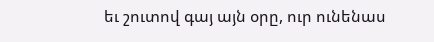եւ շուտով գայ այն օրը, ուր ունենաս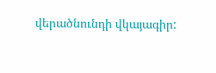վերածնունդի վկայագիր: